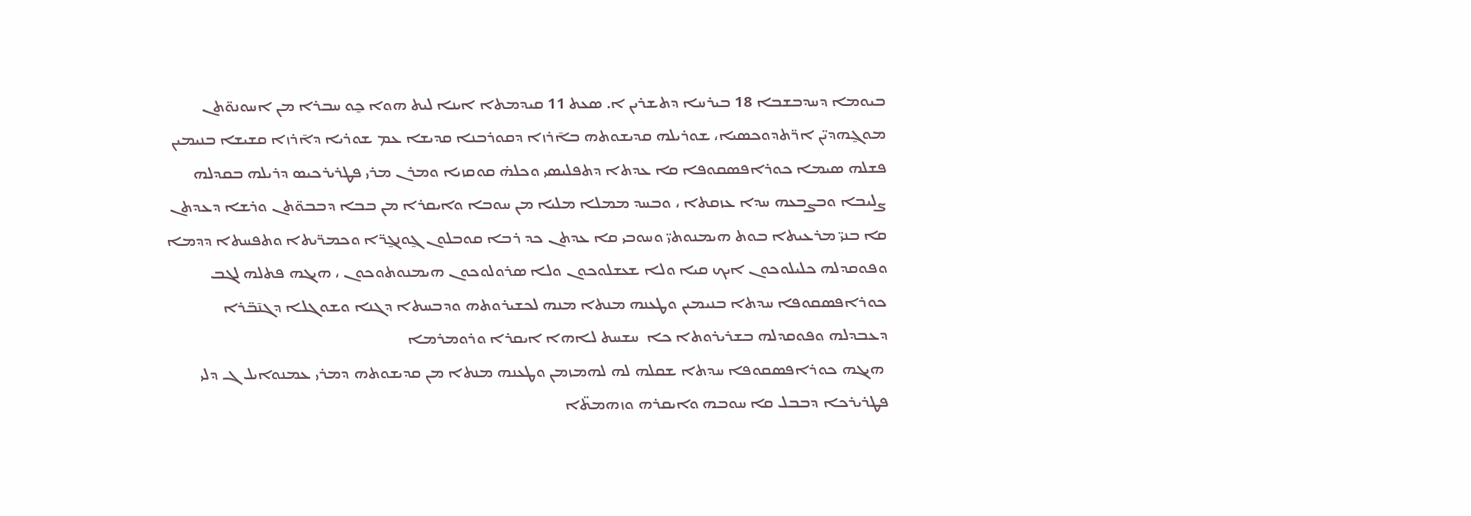ܒܝܘܡܐ ܕܚܕܒܫܒܐ 18 ܒܝܪܚܐ ܕܬܫܪܝܢ ܐ. ܣܥܬ 11 ܩܝܕܡܬܐ ܐܝܢܐ ܠܝܬ ܗܘܐ ܟ̰ܘ ܚܒܪܐ ܡܢ ܐܚܘܢܘ̈ܬܢ ܡܘܓ̰ܗܕܝ̈ܢ ܐܪ̈ܬܕܘܟܣܝܐ، ܫܘܪܝܠܗ ܩܕܝܫܘܬܗ ܒܐ̄ܪܙܐ ܕܩܘܪܒܢܐ ܩܕܝܫܐ ܥܡ ܫܘܪܝܐ ܕܐ̄ܪܙܐ ܩܫܝܫܐ ܒܢܝܡܝܢ ܦܫܠܗ ܣܝܡܐ ܟܘܪܐܦܣܩܘܦܐ ܩܐ ܥܕܬܐ ܕܬܦܠܝܣܝ ܘܟܠܗ̇ ܩܘܩܙܝܐ ܘܡܪܢ ܡܪܝ ܦܛܪܝܪܟܝܤ ܕܪܝܠܗ ܒܩܕܠܗ ܨܠܝܒܐ ܘܒܨܒܥܗ ܚܕܐ ܥܙܩܬܐ ، ܘܒܚܕ ܡܡܠܐ ܡܠܝܐ ܡܢ ܚܘܒܐ ܘܐܝܩܪܐ ܡܢ ܒܒܐ ܕܒܒܘ̈ܬܢ ܘܪܫܐ ܕܥܕܬܢ ܩܐ ܒܢܝ̈ ܡܪܥܝܬܐ ܒܘܬ ܗܝܡܢܘܬܝ̈ ܘܚܘܒܝ ܩܐ ܥܕܬܢ ܟܕ ܪܒܐ ܩܘܒܠܘܢ ܓ̰ܘܢܓ̰ܪ̈ܐ ܘܟܡܪ̈ܝܬܐ ܘܬܦܚܬܐ ܕܕܡܐ ܘܦܘܩܕܠܗ ܟܠܝܠܘܟܘܢ ܐܝܟ ܩܝܐ ܘܠܐ ܫܥܫܠܘܟܘܢ ܘܠܐ ܣܪܘܠܘܟܘܢ ܗܝܡܢܘܬܘܟܘܢ ، ܗܝܓܗ ܦܬܠܗ ܠܓܒ ܟܘܪܐܦܣܩܘܦܐ ܚܕܬܐ ܒܢܝܡܝܢ ܘܛܥܢܗ ܡܢܬܐ ܡܢܗ ܠܟܫܝܪܘܬܗ ܘܕܒܚܬܐ ܕܓܢܐ ܘܫܘܓܠܐ ܕܓܢ̄ܒ̈ܪܐ ܕܥܒܕܠܗ ܘܦܘܩܕܠܗ ܒܫܪܝܪܘܬܐ ܟܐ  ܚܫܚܬ ܠܐܗܐ ܐܝܩܪܐ ܘܪܘܡܪܡܐ
 ܗܝܓܗ ܟܘܪܐܦܣܩܘܦܐ ܚܕܬܐ ܫܩܠܗ ܠܗ ܠܗܡܙܡܢ ܘܛܥܢܗ ܡܢܬܐ ܡܢ ܩܕܝܫܘܬܗ ܕܡܪܝ ܥܡܢܘܐܝܠ ܓ ܕܠܝ ܦܛܪܝܪܟܐ ܕܒܒܠ ܩܐ ܚܘܒܗ ܘܐܝܩܪܗ ܘܙܗܡܬ̈ܐ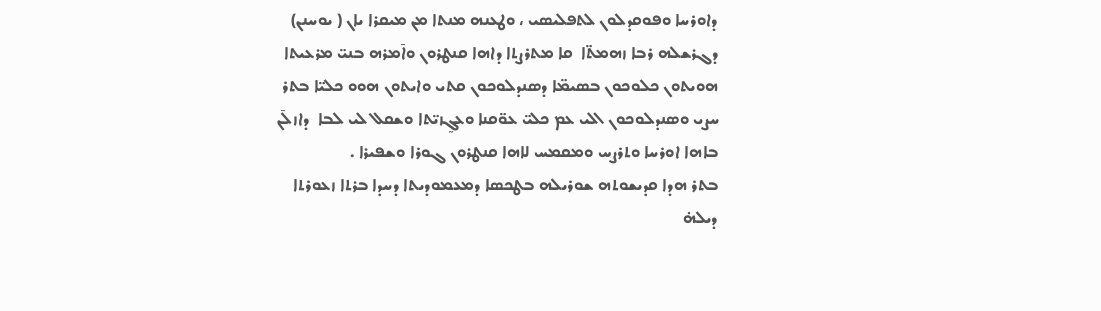ܕܐܘܪܚܐ ܘܦܘܩܕܠܘܢ ܠܬܦܠܝܣܝ ، ܘܛܥܢܗ ܡܢܬܐ ܡܢ ܡܝܩܪܐ ܝܐܢ ( ܝܘܚܢܢ) ܕܓܪܫܠܗ ܪܒܐ ܙܗܡܬ̈ܐ  ܩܐ ܡܬܪܨܬܐ ܕܐܗܐ ܩܢܛܪܘܢ ܘܐ̄ܡܪܗ ܒܢܝ̈ ܡܪܥܝܬܐ ܗܘܝܬܘܢ ܟܠܘܟܘܢ ܒܣܝܡ̈ܐ ܕܣܢܕܠܘܟܘܢ ܩܬܝ ܘܐܝܬܘܢ ܗܘܘ ܟܠܝ̈ܐ ܒܬܪ ܚܨܝ ܘܣܢܕܠܘܟܘܢ ܐܠܝ ܥܡ ܟܠܝ̈ ܥܘ̈ܩܢܐ ܘܥܓ̰ܙܝ̈ܬܐ ܘܫܩܠ ܠܝ ܠܒܐ  ܕܐܙܠ̄ܢ  ܒܐܗܐ ܐܘܪܚܐ ܘܬܪܨܚ ܘܡܩܡܚ ܠܐܗܐ ܩܢܛܪܘܢ ܓܘܪܐ ܘܫܦܝܪܐ .
ܒܬܪ ܗܕܐ ܩܕܝܫܘܬܗ ܫܘܪܝܠܗ ܒܛܟܣܐ ܕܡܥܡܘܕܝܬܐ ܕܚܕܐ ܒܪܬܐ ܙܥܘܪܬܐ ܕܝܠܗ̇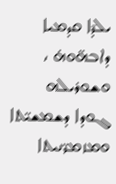ܝܠܕ̄ܐ ܩܕܡܝܐ ܕܐܒܗ̈ܘܗ̇ ، ܘܫܘܪܝܠܗ ܓܘܕܐ ܕܫܡܫܝ̈ܬܐ ܘܡܙܡܪ̈ܢܝܬܐ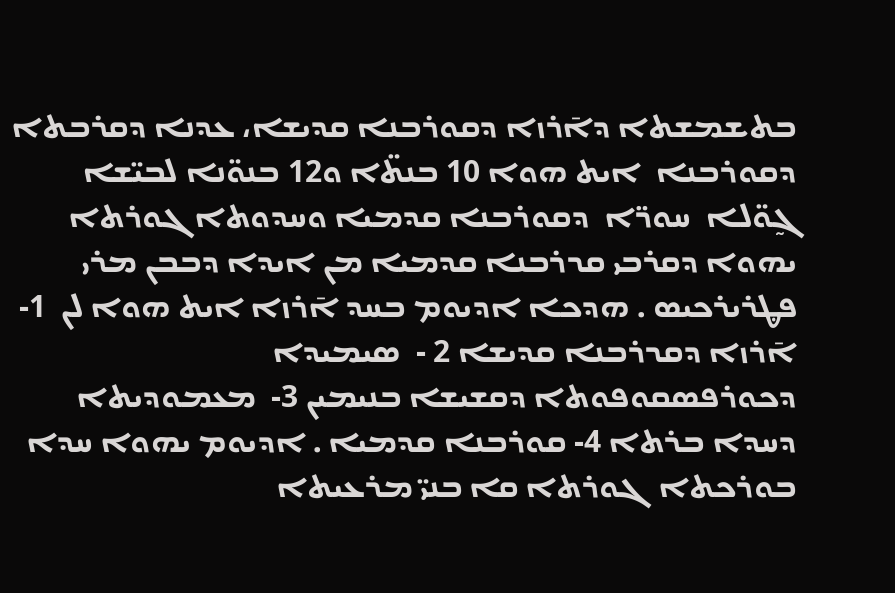ܒܬܫܡܫܬܐ ܕܐ̄ܪܙܐ ܕܩܘܪܒܢܐ ܩܕܝܫܐ، ܥܕܢܐ ܕܩܪܒܬܐ ܕܩܘܪܒܢܐ  ܐܝܬ ܗܘܐ 10 ܒܢܬ̈ܐ ܘ12 ܒܢܘ̈ܢܐ ܠܒܝ̈ܫܐ ܓ̰ܘ̈ܠܐ  ܚܘܪ̈ܐ  ܕܩܘܪܒܢܐ ܩܕܡܝܐ ܘܚܕܘܬܐ ܓܘܪܬܐ ܝܗܘܐ ܕܩܪܒܝ ܩܖܪܒܢܐ ܩܕܡܝܐ ܡܢ ܐܝܕܐ ܕܒܒܢ ܡܪܝ ܦܜܪܝܪܟܝܤ . ܗܕܟܐ ܐܕܝܘܡ ܒܚܕ ܐ̄ܪܙܐ ܐܝܬ ܗܘܐ ܠܢ  1- ܐ̄ܪܙܐ ܕܩܖܪܒܢܐ ܩܕܝܫܐ 2 -  ܣܝܡܝܕܐ ܕܟܘܪܦܣܩܘܦܘܬܐ ܕܩܫܝܫܐ ܒܢܝܡܝܢ 3-  ܡܥܡܘܕܝܬܐ ܕܚܕܐ ܒܪܬܐ 4- ܩܘܪܒܢܐ ܩܕܡܝܐ . ܐܕܝܘܡ ܝܗܘܐ ܚܕܐ ܒܘܪܟܬܐ  ܓܘܪܬܐ ܩܐ ܒܢܝ̈ ܡܪܥܝܬܐ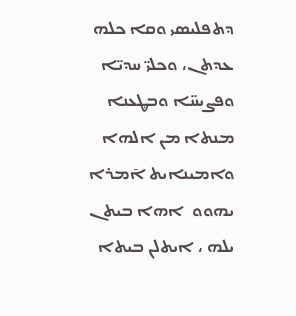ܕܬܦܠܝܣܝ ܘܩܐ ܟܠܗ ܥܕܬܢ، ܘܟܠܝ̈ ܚܕܝ̈ܐ ܘܦܨܝܚ̈ܐ ܘܒܜܥܢܐ ܡܢܬܐ ܡܢ ܐܠܗܐ ܘܐܡܝܢܐܝܬ ܐ̄ܡܪܐ ܝܗܘܘ  ܐܗܐ ܒܝܬܢ ܝܠܗ ، ܐܝܬܠܢ ܒܝܬܐ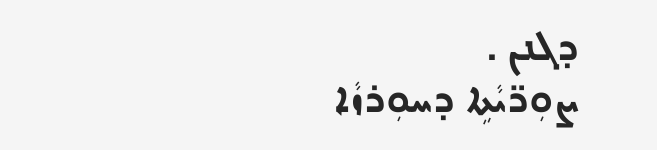ܕܓܢܢ .
ܨܘܼܪ̈ܝܵܬܹܐ ܕܚܘܼܪܙܵܐ